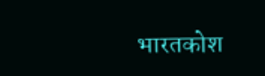भारतकोश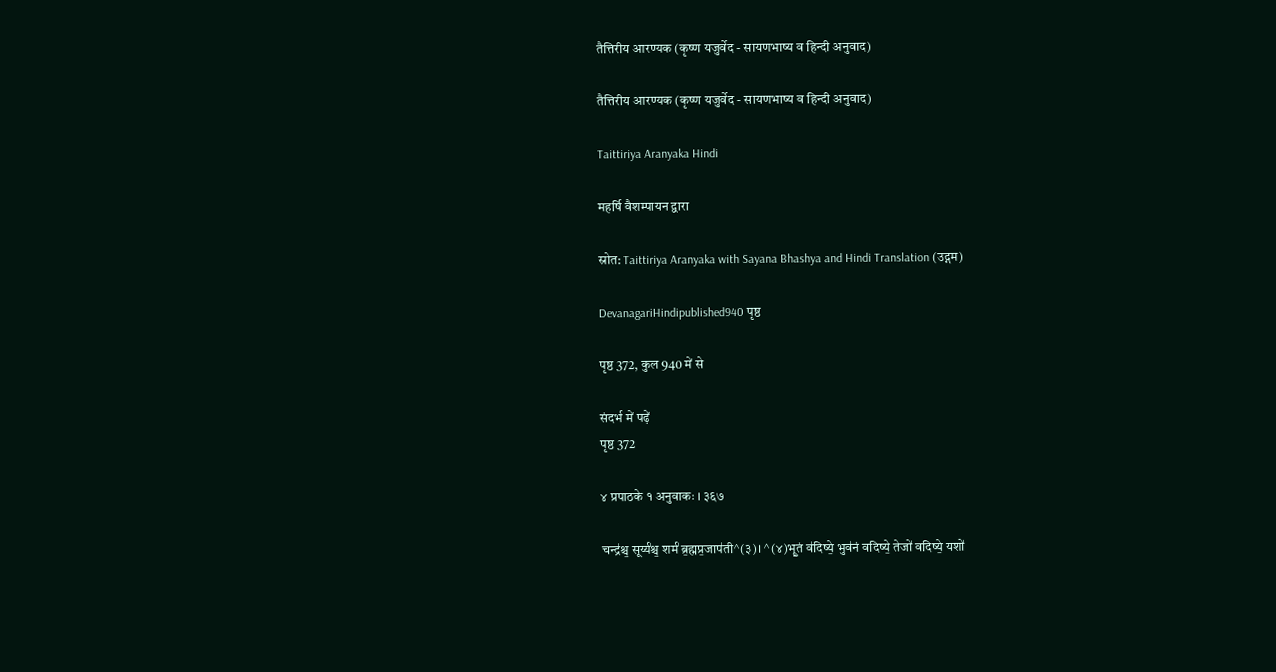तैत्तिरीय आरण्यक (कृष्ण यजुर्वेद - सायणभाष्य व हिन्दी अनुवाद)

तैत्तिरीय आरण्यक (कृष्ण यजुर्वेद - सायणभाष्य व हिन्दी अनुवाद)

Taittiriya Aranyaka Hindi

महर्षि वैशम्पायन द्वारा

स्रोत: Taittiriya Aranyaka with Sayana Bhashya and Hindi Translation (उद्गम)

DevanagariHindipublished940 पृष्ठ

पृष्ठ 372, कुल 940 में से

संदर्भ में पढ़ें
पृष्ठ 372

४ प्रपाठके १ अनुवाकः । ३६७

चन्द्र॑श्च॒ सूर्य्य॑श्च॒ शर्म॑ ब्र॒ह्मप्र॒जाप॑ती^(३)। ^(४)भू॒तं व॑दिष्ये॒ भुव॑नं वदिष्ये॒ तेजो॑ वदिष्ये॒ यशो॑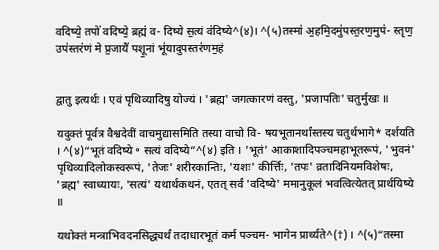वदिष्ये॒ तपो॑ वदिष्ये॒ ब्रह्म॑ व- दिष्ये स॒त्यं व॑दिष्ये^(४)। ^(५)तस्मा॑ अ॒हमि॒दमु॑पस्त॒रण॒मुप॑- स्तृण॒ उप॑स्तर॑णं मे प्र॒जायै॑ पशू॒नां भू॑यादुपस्तर॑णम॒हं


द्वातु इत्यर्थः । एवं पृथिव्यादिषु योज्यं । 'ब्रह्म' जगत्कारणं वस्तु, 'प्रजापतिः' चतुर्मुखः ॥

यदुक्तं पूर्वत्र वैश्वदेवीं वाचमुद्यासमिति तस्या वाचो वि- षयभूतानर्थांस्तस्य चतुर्थभागे* दर्शयति । ^(४)“भूतं वदिष्ये ॰ सत्यं वदिष्ये”^(४) इति । 'भूतं' आकाशादिपञ्चमहाभूतरूपं, 'भुवनं' पृथिव्यादिलोकस्वरूपं, 'तेजः' शरीरकान्तिः, 'यशः' कीर्त्तिः, 'तपः' व्रतादिनियमविशेषः, 'ब्रह्म' स्वाध्यायः, 'सत्यं' यथार्थकथनं, एतत् सर्वं 'वदिष्ये' ममानुकूलं भवत्वित्येतत् प्रार्थयिष्ये ॥

यथोक्तं मन्त्राभिवदनसिद्ध्यर्थं तदाधारभूतं कर्म पञ्चम- भागेन प्रार्थ्यते^(†) । ^(५)“तस्मा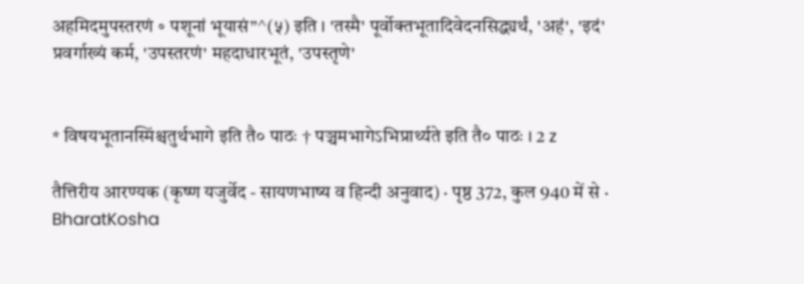अहमिदमुपस्तरणं ॰ पशूनां भूयासं”^(५) इति । 'तस्मै' पूर्वोक्तभूतादिवेदनसिद्ध्यर्थं, 'अहं', 'इदं' प्रवर्गाख्यं कर्म, 'उपस्तरणं' महदाधारभूतं, 'उपस्तृणे'


* विषयभूतानस्मिंश्चतुर्थभागे इति तै० पाठः † पञ्चमभागेऽभिप्रार्थ्यते इति तै० पाठः । 2 z

तैत्तिरीय आरण्यक (कृष्ण यजुर्वेद - सायणभाष्य व हिन्दी अनुवाद) · पृष्ठ 372, कुल 940 में से · BharatKosha